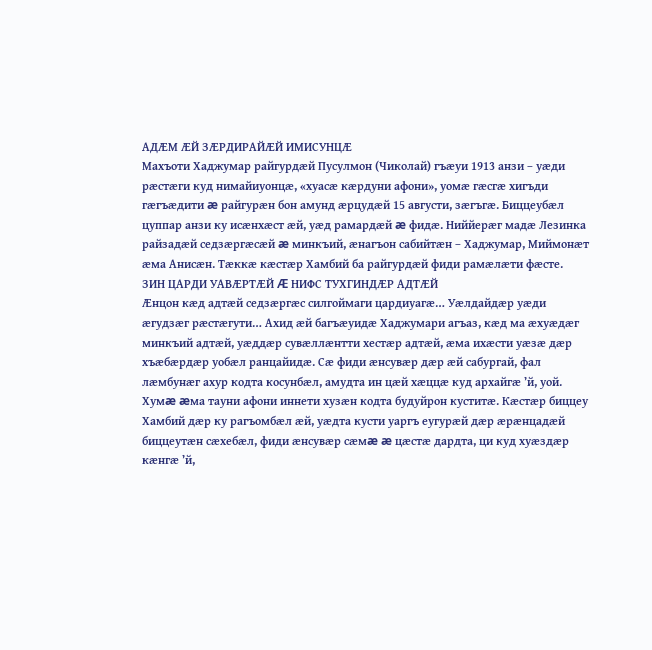АДÆМ ÆЙ ЗÆРДИРАЙÆЙ ИМИСУНЦÆ
Махъоти Хаджумар райгурдæй Пусулмон (Чиколай) гъæуи 1913 анзи – уæди рæстæги куд нимайиуонцæ, «хуасæ кæрдуни афони», уомæ гæсгæ хигъди гæгъæдити æ райгурæн бон амунд æрцудæй 15 августи, зæгъгæ. Биццеубæл цуппар анзи ку исæнхæст æй, уæд рамардæй æ фидæ. Ниййерæг мадæ Лезинка райзадæй седзæргæсæй æ минкъий, æнагъон сабийтæн – Хаджумар, Миймонæт æма Анисæн. Тæккæ кæстæр Хамбий ба райгурдæй фиди рамæлæти фæсте.
ЗИН ЦАРДИ УАВÆРТÆЙ Æ НИФС ТУХГИНДÆР АДТÆЙ
Æнцон кæд адтæй седзæргæс силгоймаги цардиуагæ… Уæлдайдæр уæди æгудзæг рæстæгути… Ахид æй багъæуидæ Хаджумари агъаз, кæд ма æхуæдæг минкъий адтæй, уæддæр сувæллæнтти хестæр адтæй, æма ихæсти уæзæ дæр хъæбæрдæр уобæл ранцайидæ. Сæ фиди æнсувæр дæр æй сабургай, фал лæмбунæг ахур кодта косунбæл, амудта ин цæй хæццæ куд архайгæ ’й, уой. Хумæ æма тауни афони иннети хузæн кодта будуйрон куститæ. Кæстæр биццеу Хамбий дæр ку рагъомбæл æй, уæдта кусти уаргъ еугурæй дæр æрæнцадæй биццеутæн сæхебæл, фиди æнсувæр сæмæ æ цæстæ дардта, ци куд хуæздæр кæнгæ ’й,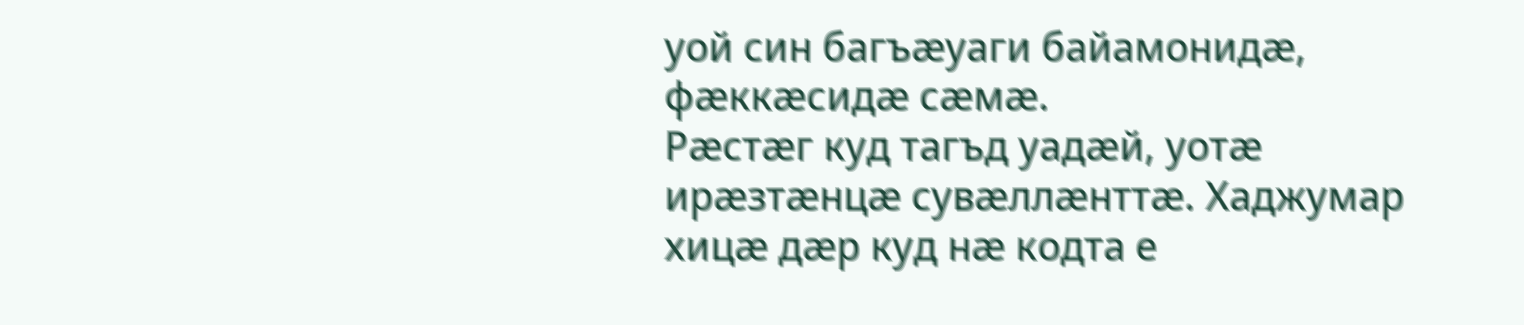уой син багъæуаги байамонидæ, фæккæсидæ сæмæ.
Рæстæг куд тагъд уадæй, уотæ ирæзтæнцæ сувæллæнттæ. Хаджумар хицæ дæр куд нæ кодта е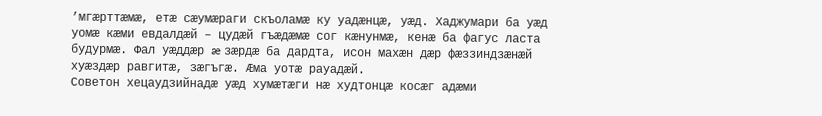’мгæрттæмæ, етæ сæумæраги скъоламæ ку уадæнцæ, уæд. Хаджумари ба уæд уомæ кæми евдалдæй – цудæй гъæдæмæ сог кæнунмæ, кенæ ба фагус ласта будурмæ. Фал уæддæр æ зæрдæ ба дардта, исон махæн дæр фæззиндзæнæй хуæздæр равгитæ, зæгъгæ. Æма уотæ рауадæй.
Советон хецаудзийнадæ уæд хумæтæги нæ худтонцæ косæг адæми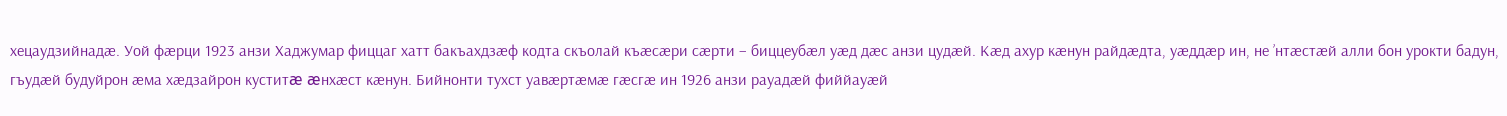хецаудзийнадæ. Уой фæрци 1923 анзи Хаджумар фиццаг хатт бакъахдзæф кодта скъолай къæсæри сæрти – биццеубæл уæд дæс анзи цудæй. Кæд ахур кæнун райдæдта, уæддæр ин, не ’нтæстæй алли бон урокти бадун, гъудæй будуйрон æма хæдзайрон куститæ æнхæст кæнун. Бийнонти тухст уавæртæмæ гæсгæ ин 1926 анзи рауадæй фиййауæй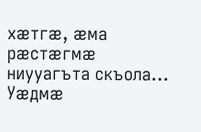хæтгæ, æма рæстæгмæ ниууагъта скъола…
Уæдмæ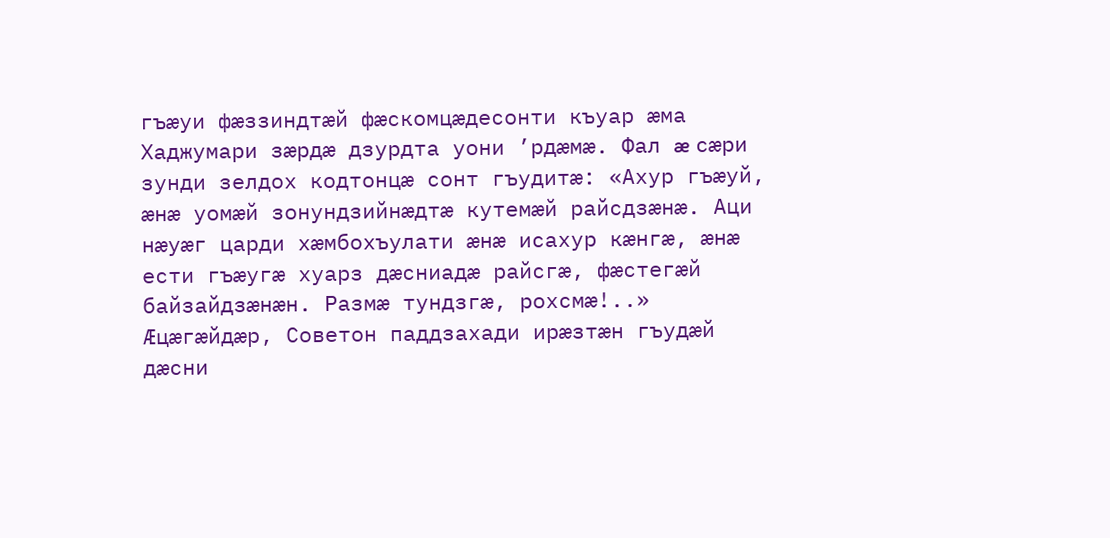гъæуи фæззиндтæй фæскомцæдесонти къуар æма Хаджумари зæрдæ дзурдта уони ’рдæмæ. Фал æ сæри зунди зелдох кодтонцæ сонт гъудитæ: «Ахур гъæуй, æнæ уомæй зонундзийнæдтæ кутемæй райсдзæнæ. Аци нæуæг царди хæмбохъулати æнæ исахур кæнгæ, æнæ ести гъæугæ хуарз дæсниадæ райсгæ, фæстегæй байзайдзæнæн. Размæ тундзгæ, рохсмæ!..»
Æцæгæйдæр, Советон паддзахади ирæзтæн гъудæй дæсни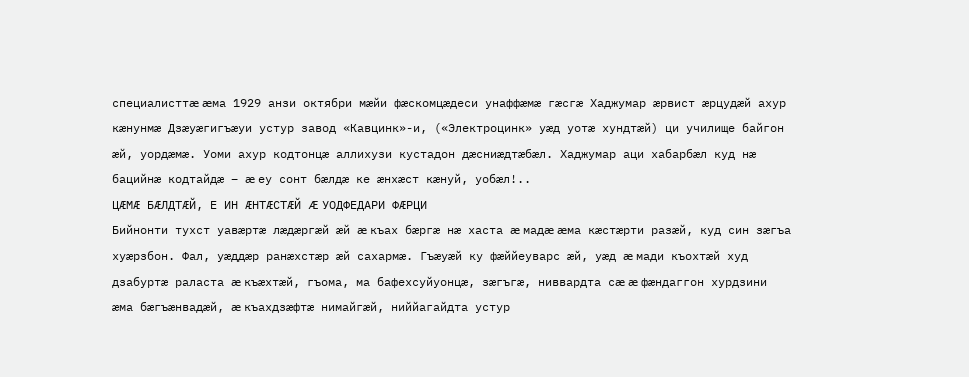специалисттæ æма 1929 анзи октябри мæйи фæскомцæдеси унаффæмæ гæсгæ Хаджумар æрвист æрцудæй ахур кæнунмæ Дзæуæгигъæуи устур завод «Кавцинк»-и, («Электроцинк» уæд уотæ хундтæй) ци училище байгон æй, уордæмæ. Уоми ахур кодтонцæ аллихузи кустадон дæсниæдтæбæл. Хаджумар аци хабарбæл куд нæ бацийнæ кодтайдæ – æ еу сонт бæлдæ ке æнхæст кæнуй, уобæл!..
ЦÆМÆ БÆЛДТÆЙ, Е ИН ÆНТÆСТÆЙ Æ УОДФЕДАРИ ФÆРЦИ
Бийнонти тухст уавæртæ лæдæргæй æй æ къах бæргæ нæ хаста æ мадæ æма кæстæрти разæй, куд син зæгъа хуæрзбон. Фал, уæддæр ранæхстæр æй сахармæ. Гъæуæй ку фæййеуварс æй, уæд æ мади къохтæй худ дзабуртæ раласта æ къæхтæй, гъома, ма бафехсуйуонцæ, зæгъгæ, ниввардта сæ æ фæндаггон хурдзини æма бæгъæнвадæй, æ къахдзæфтæ нимайгæй, ниййагайдта устур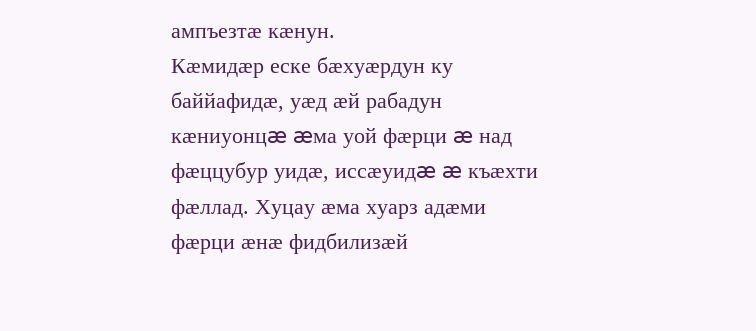ампъезтæ кæнун.
Кæмидæр еске бæхуæрдун ку баййафидæ, уæд æй рабадун кæниуонцæ æма уой фæрци æ над фæццубур уидæ, иссæуидæ æ къæхти фæллад. Хуцау æма хуарз адæми фæрци æнæ фидбилизæй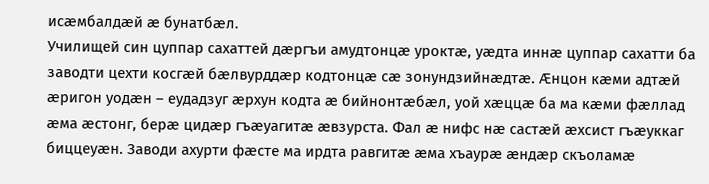исæмбалдæй æ бунатбæл.
Училищей син цуппар сахаттей дæргъи амудтонцæ уроктæ, уæдта иннæ цуппар сахатти ба заводти цехти косгæй бæлвурддæр кодтонцæ сæ зонундзийнæдтæ. Æнцон кæми адтæй æригон уодæн – еудадзуг æрхун кодта æ бийнонтæбæл, уой хæццæ ба ма кæми фæллад æма æстонг, берæ цидæр гъæуагитæ æвзурста. Фал æ нифс нæ састæй æхсист гъæуккаг биццеуæн. Заводи ахурти фæсте ма ирдта равгитæ æма хъаурæ æндæр скъоламæ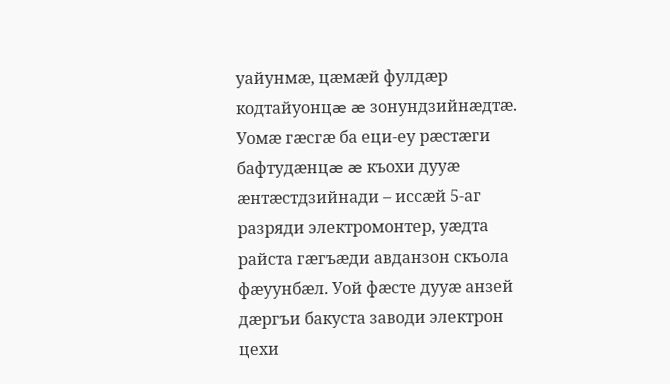уайунмæ, цæмæй фулдæр кодтайуонцæ æ зонундзийнæдтæ. Уомæ гæсгæ ба еци-еу рæстæги бафтудæнцæ æ къохи дууæ æнтæстдзийнади – иссæй 5-аг разряди электромонтер, уæдта райста гæгъæди авданзон скъола фæуунбæл. Уой фæсте дууæ анзей дæргъи бакуста заводи электрон цехи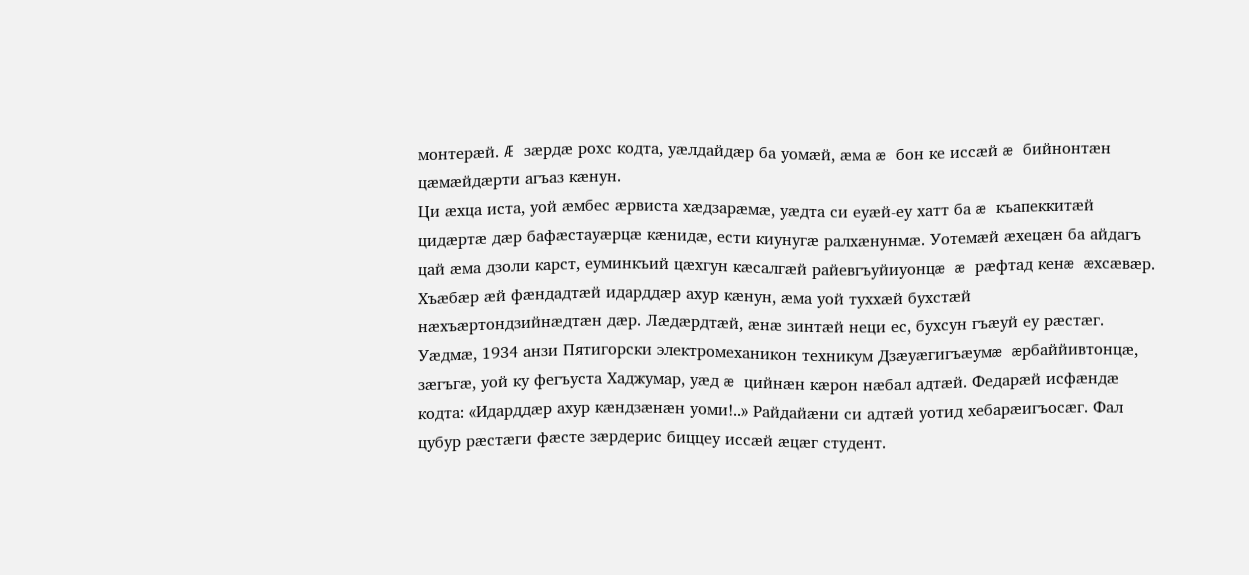монтерæй. Æ зæрдæ рохс кодта, уæлдайдæр ба уомæй, æма æ бон ке иссæй æ бийнонтæн цæмæйдæрти агъаз кæнун.
Ци æхца иста, уой æмбес æрвиста хæдзарæмæ, уæдта си еуæй-еу хатт ба æ къапеккитæй цидæртæ дæр бафæстауæрцæ кæнидæ, ести киунугæ ралхæнунмæ. Уотемæй æхецæн ба айдагъ цай æма дзоли карст, еуминкъий цæхгун кæсалгæй райевгъуйиуонцæ æ рæфтад кенæ æхсæвæр. Хъæбæр æй фæндадтæй идарддæр ахур кæнун, æма уой туххæй бухстæй нæхъæртондзийнæдтæн дæр. Лæдæрдтæй, æнæ зинтæй неци ес, бухсун гъæуй еу рæстæг.
Уæдмæ, 1934 анзи Пятигорски электромеханикон техникум Дзæуæгигъæумæ æрбаййивтонцæ, зæгъгæ, уой ку фегъуста Хаджумар, уæд æ цийнæн кæрон нæбал адтæй. Федарæй исфæндæ кодта: «Идарддæр ахур кæндзæнæн уоми!..» Райдайæни си адтæй уотид хебарæигъосæг. Фал цубур рæстæги фæсте зæрдерис биццеу иссæй æцæг студент.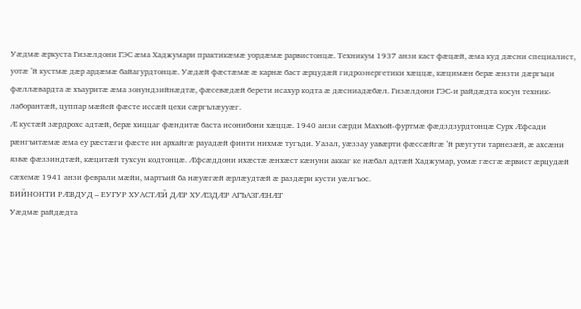Уæдмæ æркуста Гизæлдони ГЭС æма Хаджумари практикæмæ уордæмæ рарвистонцæ. Техникум 1937 анзи каст фæцæй, æма куд дæсни специалист, уотæ ’й кустмæ дæр ардæмæ байагурдтонцæ. Уæдæй фæстæмæ æ карнæ баст æрцудæй гидроэнергетики хæццæ, кæцимæн берæ æнзти дæргъци фæллæвардта æ хъауритæ æма зонундзийнæдтæ, фæсевæдæй берети исахур кодта æ дæсниадæбæл. Гизæлдони ГЭС-и райдæдта косун техник-лаборантæй, цуппар мæйей фæсте иссæй цехи сæргълæууæг.
Æ кустæй зæрдрохс адтæй, берæ хиццаг фæндитæ баста исонибони хæццæ. 1940 анзи сæрди Махъой-фуртмæ фæдздзурдтонцæ Сурх Æфсади рæнгъитæмæ æма еу рæстæги фæсте ин архайгæ рауадæй финти нихмæ тугъди. Уазал, уæззау уавæрти фæссæйгæ ’й рæугути тарнезæй, æ ахсæни язвæ фæззиндтæй, кæцитæй тухсун кодтонцæ. Æфсæддони ихæстæ æнхæст кæнуни аккаг ке нæбал адтæй Хаджумар, уомæ гæсгæ æрвист æрцудæй сæхемæ 1941 анзи феврали мæйи, мартъий ба нæуæгæй æрлæудтæй æ раздæри кусти уæлгъос.
БИЙНОНТИ РÆВДУД – ЕУГУР ХУАСТÆЙ ДÆР ХУÆЗДÆР АГЪАЗГÆНÆГ
Уæдмæ райдæдта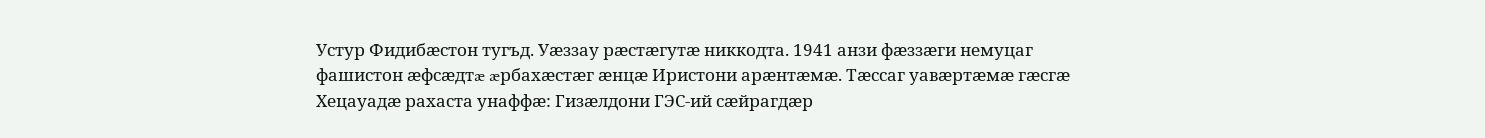Устур Фидибæстон тугъд. Уæззау рæстæгутæ никкодта. 1941 анзи фæззæги немуцаг фашистон æфсæдтæ æрбахæстæг æнцæ Иристони арæнтæмæ. Тæссаг уавæртæмæ гæсгæ Хецауадæ рахаста унаффæ: Гизæлдони ГЭС-ий сæйрагдæр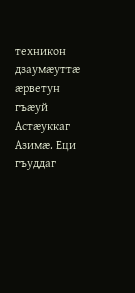техникон дзаумæуттæ æрветун гъæуй Астæуккаг Азимæ. Еци гъуддаг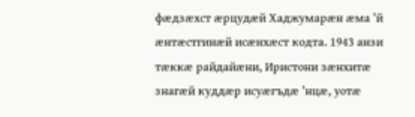фæдзæхст æрцудæй Хаджумарæн æма ’й æнтæстгинæй исæнхæст кодта. 1943 анзи тæккæ райдайæни, Иристони зæнхитæ знагæй куддæр исуæгъдæ ’нцæ, уотæ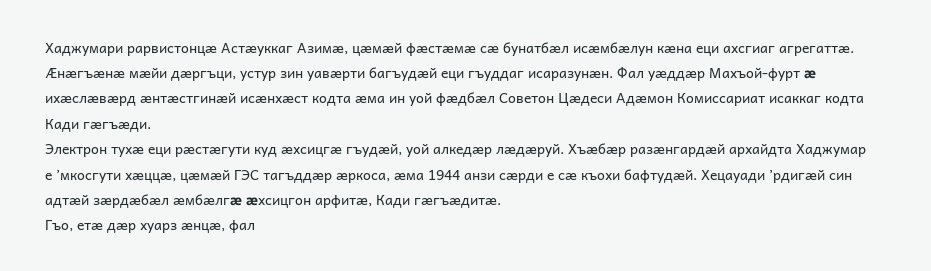Хаджумари рарвистонцæ Астæуккаг Азимæ, цæмæй фæстæмæ сæ бунатбæл исæмбæлун кæна еци ахсгиаг агрегаттæ. Æнæгъæнæ мæйи дæргъци, устур зин уавæрти багъудæй еци гъуддаг исаразунæн. Фал уæддæр Махъой-фурт æ ихæслæвæрд æнтæстгинæй исæнхæст кодта æма ин уой фæдбæл Советон Цæдеси Адæмон Комиссариат исаккаг кодта Кади гæгъæди.
Электрон тухæ еци рæстæгути куд æхсицгæ гъудæй, уой алкедæр лæдæруй. Хъæбæр разæнгардæй архайдта Хаджумар е ’мкосгути хæццæ, цæмæй ГЭС тагъддæр æркоса, æма 1944 анзи сæрди е сæ къохи бафтудæй. Хецауади ’рдигæй син адтæй зæрдæбæл æмбæлгæ æхсицгон арфитæ, Кади гæгъæдитæ.
Гъо, етæ дæр хуарз æнцæ, фал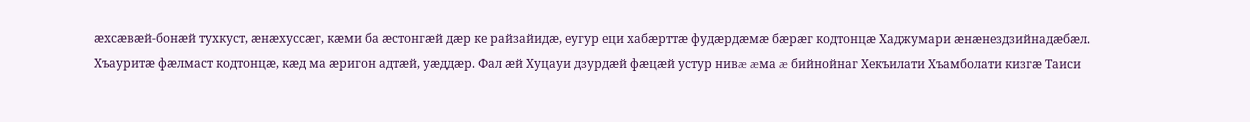æхсæвæй-бонæй тухкуст, æнæхуссæг, кæми ба æстонгæй дæр ке райзайидæ, еугур еци хабæрттæ фудæрдæмæ бæрæг кодтонцæ Хаджумари æнæнездзийнадæбæл. Хъауритæ фæлмаст кодтонцæ, кæд ма æригон адтæй, уæддæр. Фал æй Хуцауи дзурдæй фæцæй устур нивæ æма æ бийнойнаг Хекъилати Хъамболати кизгæ Таиси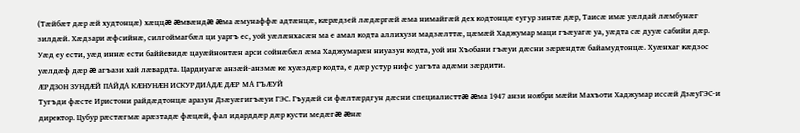(Тæйбæт дæр æй худтонцæ) хæццæ æмвæндæ æма æмунаффæ адтæнцæ, кæрæдзей лæдæргæй æма нимайгæй дех кодтонцæ еугур зинтæ дæр, Таисæ имæ уæлдай лæмбунæг зилдæй. Хæдзари æфсийнæ, силгоймагбæл ци уаргъ ес, уой уæлæнхасæн ма е амал кодта аллихузи мадзæлттæ, цæмæй Хаджумар маци гъæуагæ уа, уæдта сæ дууæ сабийи дæр. Уæд еу ести, уæд иннæ ести баййевидæ цауæйнонтæн арси сойнæбæл æма Хаджумарæн ниуазун кодта, уой ин Хъобани гъæуи дæсни зæрæндтæ байамудтонцæ. Хуæнхаг кæдзос уæлдæф дæр æ агъази хай лæвардта. Цардиуагæ анзæй-анзмæ ке хуæздæр кодта, е дæр устур нифс уагъта адæми зæрдити.
ÆРДЗОН ЗУНДÆЙ ПАЙДА КÆНУНÆН ИСКУРДИАДÆ ДÆР МА ГЪÆУЙ
Тугъди фæсте Иристони райдæдтонцæ аразун Дзæуæгигъæуи ГЭС. Гъудæй си фæлтæрдгун дæсни специалисттæ æма 1947 анзи ноябри мæйи Махъоти Хаджумар иссæй ДзæуГЭС-и директор. Цубур рæстæгмæ арæзтадæ фæцæй, фал идарддæр дæр кусти медæгæ æнæ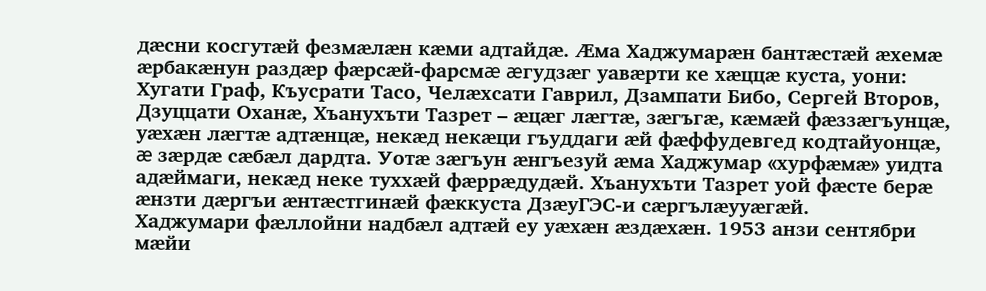дæсни косгутæй фезмæлæн кæми адтайдæ. Æма Хаджумарæн бантæстæй æхемæ æрбакæнун раздæр фæрсæй-фарсмæ æгудзæг уавæрти ке хæццæ куста, уони: Хугати Граф, Къусрати Тасо, Челæхсати Гаврил, Дзампати Бибо, Сергей Второв, Дзуццати Оханæ, Хъанухъти Тазрет – æцæг лæгтæ, зæгъгæ, кæмæй фæззæгъунцæ, уæхæн лæгтæ адтæнцæ, некæд некæци гъуддаги æй фæффудевгед кодтайуонцæ, æ зæрдæ сæбæл дардта. Уотæ зæгъун æнгъезуй æма Хаджумар «хурфæмæ» уидта адæймаги, некæд неке туххæй фæррæдудæй. Хъанухъти Тазрет уой фæсте берæ æнзти дæргъи æнтæстгинæй фæккуста ДзæуГЭС-и сæргълæууæгæй.
Хаджумари фæллойни надбæл адтæй еу уæхæн æздæхæн. 1953 анзи сентябри мæйи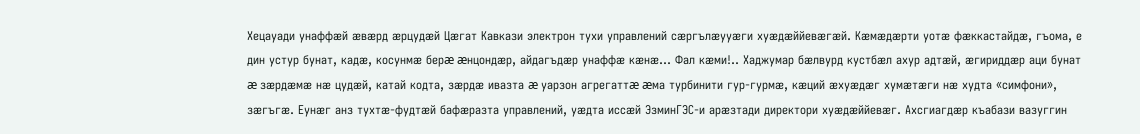Хецауади унаффæй æвæрд æрцудæй Цæгат Кавкази электрон тухи управлений сæргълæууæги хуæдæййевæгæй. Кæмæдæрти уотæ фæккастайдæ, гъома, е дин устур бунат, кадæ, косунмæ берæ æнцондæр, айдагъдæр унаффæ кæнæ… Фал кæми!.. Хаджумар бæлвурд кустбæл ахур адтæй, æгириддæр аци бунат æ зæрдæмæ нæ цудæй, катай кодта, зæрдæ ивазта æ уарзон агрегаттæ æма турбинити гур-гурмæ, кæций æхуæдæг хумæтæги нæ худта «симфони», зæгъгæ. Еунæг анз тухтæ-фудтæй бафæразта управлений, уæдта иссæй ЭзминГЭС-и арæзтади директори хуæдæййевæг. Ахсгиагдæр къабази вазуггин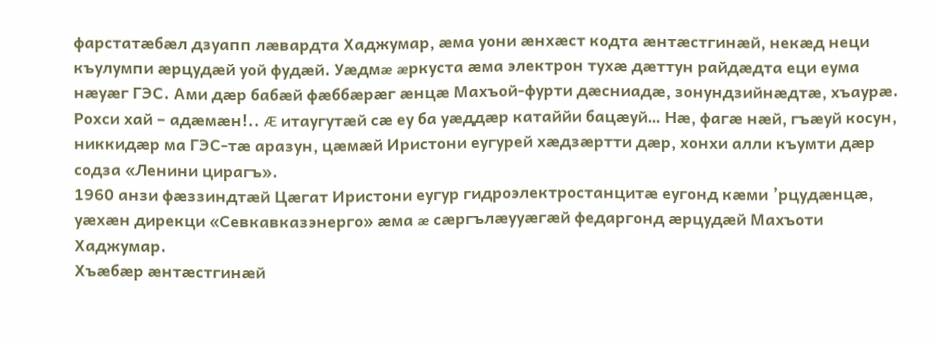фарстатæбæл дзуапп лæвардта Хаджумар, æма уони æнхæст кодта æнтæстгинæй, некæд неци къулумпи æрцудæй уой фудæй. Уæдмæ æркуста æма электрон тухæ дæттун райдæдта еци еума нæуæг ГЭС. Ами дæр бабæй фæббæрæг æнцæ Махъой-фурти дæсниадæ, зонундзийнæдтæ, хъаурæ. Рохси хай – адæмæн!.. Æ итаугутæй сæ еу ба уæддæр катаййи бацæуй… Нæ, фагæ нæй, гъæуй косун, никкидæр ма ГЭС-тæ аразун, цæмæй Иристони еугурей хæдзæртти дæр, хонхи алли къумти дæр содза «Ленини цирагъ».
1960 анзи фæззиндтæй Цæгат Иристони еугур гидроэлектростанцитæ еугонд кæми ’рцудæнцæ, уæхæн дирекци «Севкавказэнерго» æма æ сæргълæууæгæй федаргонд æрцудæй Махъоти Хаджумар.
Хъæбæр æнтæстгинæй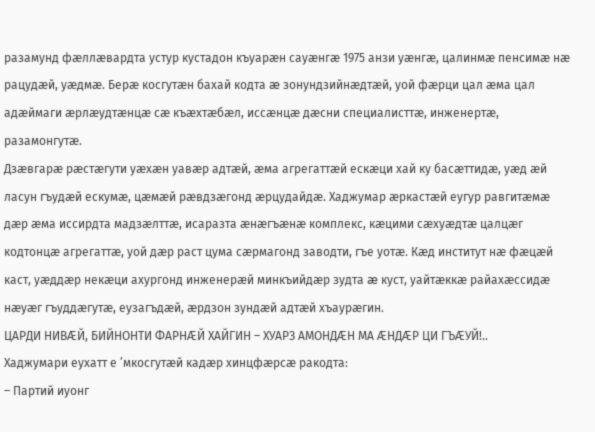разамунд фæллæвардта устур кустадон къуарæн сауæнгæ 1975 анзи уæнгæ, цалинмæ пенсимæ нæ рацудæй, уæдмæ. Берæ косгутæн бахай кодта æ зонундзийнæдтæй, уой фæрци цал æма цал адæймаги æрлæудтæнцæ сæ къæхтæбæл, иссæнцæ дæсни специалисттæ, инженертæ, разамонгутæ.
Дзæвгарæ рæстæгути уæхæн уавæр адтæй, æма агрегаттæй ескæци хай ку басæттидæ, уæд æй ласун гъудæй ескумæ, цæмæй рæвдзæгонд æрцудайдæ. Хаджумар æркастæй еугур равгитæмæ дæр æма иссирдта мадзæлттæ, исаразта æнæгъæнæ комплекс, кæцими сæхуæдтæ цалцæг кодтонцæ агрегаттæ, уой дæр раст цума сæрмагонд заводти, гъе уотæ. Кæд институт нæ фæцæй каст, уæддæр некæци ахургонд инженерæй минкъийдæр зудта æ куст, уайтæккæ райахæссидæ нæуæг гъуддæгутæ, еузагъдæй, æрдзон зундæй адтæй хъаурæгин.
ЦАРДИ НИВÆЙ, БИЙНОНТИ ФАРНÆЙ ХАЙГИН – ХУАРЗ АМОНДÆН МА ÆНДÆР ЦИ ГЪÆУЙ!..
Хаджумари еухатт е ’мкосгутæй кадæр хинцфæрсæ ракодта:
– Партий иуонг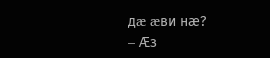дæ æви нæ?
– Æз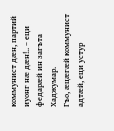коммунист дæн, партий иуонг нæ дæн!.. – еци федарæй ин загъта Хаджумар.
Гъо, æцæгæй коммунист адтæй, еци устур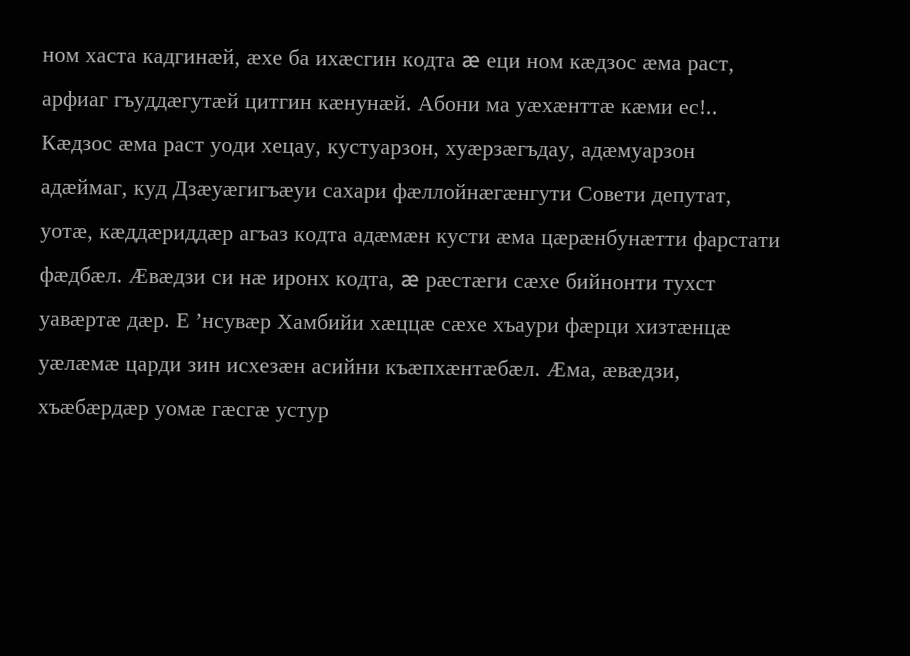ном хаста кадгинæй, æхе ба ихæсгин кодта æ еци ном кæдзос æма раст, арфиаг гъуддæгутæй цитгин кæнунæй. Абони ма уæхæнттæ кæми ес!.. Кæдзос æма раст уоди хецау, кустуарзон, хуæрзæгъдау, адæмуарзон адæймаг, куд Дзæуæгигъæуи сахари фæллойнæгæнгути Совети депутат, уотæ, кæддæриддæр агъаз кодта адæмæн кусти æма цæрæнбунæтти фарстати фæдбæл. Æвæдзи си нæ иронх кодта, æ рæстæги сæхе бийнонти тухст уавæртæ дæр. Е ’нсувæр Хамбийи хæццæ сæхе хъаури фæрци хизтæнцæ уæлæмæ царди зин исхезæн асийни къæпхæнтæбæл. Æма, æвæдзи, хъæбæрдæр уомæ гæсгæ устур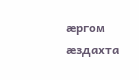æргом æздахта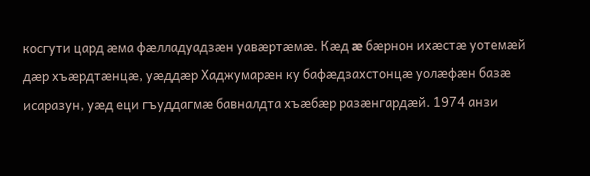косгути цард æма фæлладуадзæн уавæртæмæ. Кæд æ бæрнон ихæстæ уотемæй дæр хъæрдтæнцæ, уæддæр Хаджумарæн ку бафæдзахстонцæ уолæфæн базæ исаразун, уæд еци гъуддагмæ бавналдта хъæбæр разæнгардæй. 1974 анзи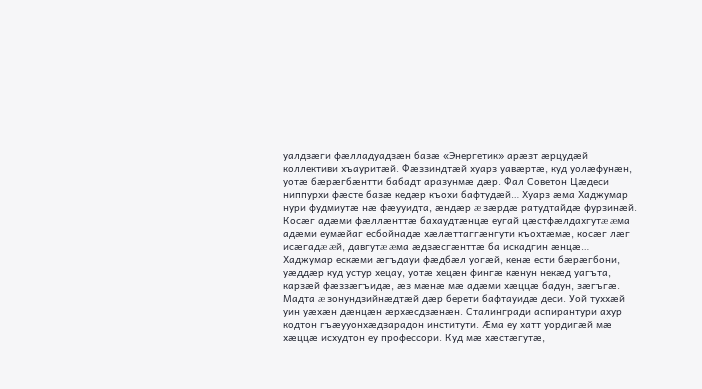уалдзæги фæлладуадзæн базæ «Энергетик» арæзт æрцудæй коллективи хъауритæй. Фæззиндтæй хуарз уавæртæ, куд уолæфунæн, уотæ бæрæгбæнтти бабадт аразунмæ дæр. Фал Советон Цæдеси ниппурхи фæсте базæ кедæр къохи бафтудæй… Хуарз æма Хаджумар нури фудмиутæ нæ фæууидта, æндæр æ зæрдæ ратудтайдæ фурзинæй. Косæг адæми фæллæнттæ бахаудтæнцæ еугай цæстфæлдахгутæ æма адæми еумæйаг есбойнадæ хæлæттаггæнгути къохтæмæ, косæг лæг исæгадæ æй, давгутæ æма æдзæсгæнттæ ба искадгин æнцæ…
Хаджумар ескæми æгъдауи фæдбæл уогæй, кенæ ести бæрæгбони, уæддæр куд устур хецау, уотæ хецæн фингæ кæнун некæд уагъта, карзæй фæззæгъидæ, æз мæнæ мæ адæми хæццæ бадун, зæгъгæ.
Мадта æ зонундзийнæдтæй дæр берети бафтауидæ деси. Уой туххæй уин уæхæн дæнцæн æрхæсдзæнæн. Сталингради аспирантури ахур кодтон гъæууонхæдзарадон институти. Æма еу хатт уордигæй мæ хæццæ исхудтон еу профессори. Куд мæ хæстæгутæ,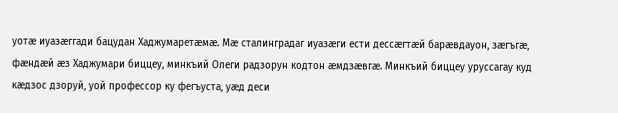уотæ иуазæггади бацудан Хаджумаретæмæ. Мæ сталинградаг иуазæги ести дессæгтæй барæвдауон, зæгъгæ, фæндæй æз Хаджумари биццеу, минкъий Олеги радзорун кодтон æмдзæвгæ. Минкъий биццеу уруссагау куд кæдзос дзоруй, уой профессор ку фегъуста, уæд деси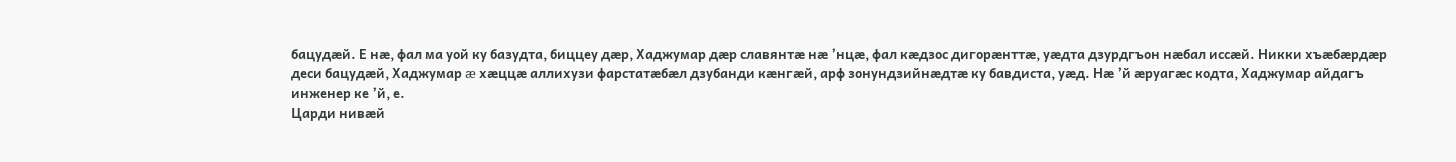бацудæй. Е нæ, фал ма уой ку базудта, биццеу дæр, Хаджумар дæр славянтæ нæ ’нцæ, фал кæдзос дигорæнттæ, уæдта дзурдгъон нæбал иссæй. Никки хъæбæрдæр деси бацудæй, Хаджумар æ хæццæ аллихузи фарстатæбæл дзубанди кæнгæй, арф зонундзийнæдтæ ку бавдиста, уæд. Нæ ’й æруагæс кодта, Хаджумар айдагъ инженер ке ’й, е.
Царди нивæй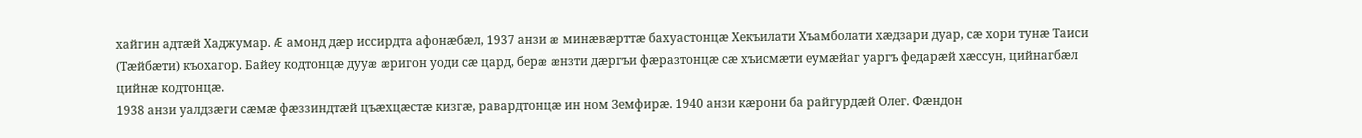хайгин адтæй Хаджумар. Æ амонд дæр иссирдта афонæбæл, 1937 анзи æ минæвæрттæ бахуастонцæ Хекъилати Хъамболати хæдзари дуар, сæ хори тунæ Таиси (Тæйбæти) къохагор. Байеу кодтонцæ дууæ æригон уоди сæ цард, берæ æнзти дæргъи фæразтонцæ сæ хъисмæти еумæйаг уаргъ федарæй хæссун, цийнагбæл цийнæ кодтонцæ.
1938 анзи уалдзæги сæмæ фæззиндтæй цъæхцæстæ кизгæ, равардтонцæ ин ном Земфирæ. 1940 анзи кæрони ба райгурдæй Олег. Фæндон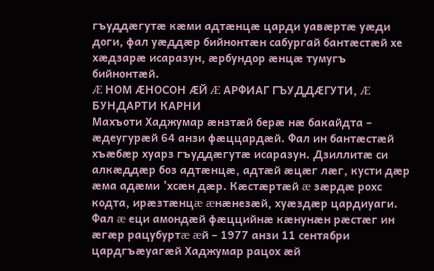гъуддæгутæ кæми адтæнцæ царди уавæртæ уæди доги, фал уæддæр бийнонтæн сабургай бантæстæй хе хæдзарæ исаразун, æрбундор æнцæ тумугъ бийнонтæй.
Æ НОМ ÆНОСОН ÆЙ Æ АРФИАГ ГЪУДДÆГУТИ, Æ БУНДАРТИ КАРНИ
Махъоти Хаджумар æнзтæй берæ нæ бакайдта – æдеугурæй 64 анзи фæццардæй. Фал ин бантæстæй хъæбæр хуарз гъуддæгутæ исаразун. Дзиллитæ си алкæддæр боз адтæнцæ, адтæй æцæг лæг, кусти дæр æма адæми ’хсæн дæр. Кæстæртæй æ зæрдæ рохс кодта, ирæзтæнцæ æнæнезæй, хуæздæр цардиуаги.
Фал æ еци амондæй фæццийнæ кæнунæн рæстæг ин æгæр рацубуртæ æй – 1977 анзи 11 сентябри цардгъæуагæй Хаджумар рацох æй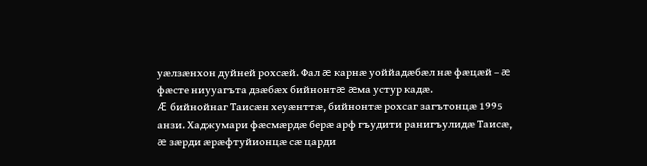уæлзæнхон дуйней рохсæй. Фал æ карнæ уоййадæбæл нæ фæцæй – æ фæсте ниууагъта дзæбæх бийнонтæ æма устур кадæ.
Æ бийнойнаг Таисæн хеуæнттæ, бийнонтæ рохсаг загътонцæ 1995 анзи. Хаджумари фæсмæрдæ берæ арф гъудити ранигъулидæ Таисæ, æ зæрди æрæфтуйионцæ сæ царди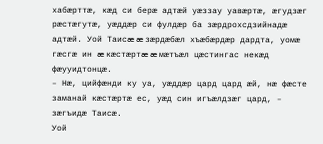хабæрттæ, кæд си берæ адтæй уæззау уавæртæ, æгудзæг рæстæгутæ, уæддæр си фулдæр ба зæрдрохсдзийнадæ адтæй. Уой Таисæ æ зæрдæбæл хъæбæрдæр дардта, уомæ гæсгæ ин æ кæстæртæ æ мæтъæл цæстингас некæд фæууидтонцæ.
– Нæ, цийфæнди ку уа, уæддæр цард цард æй, нæ фæсте заманай кæстæртæ ес, уæд син игъæлдзæг цард, – зæгъидæ Таисæ.
Уой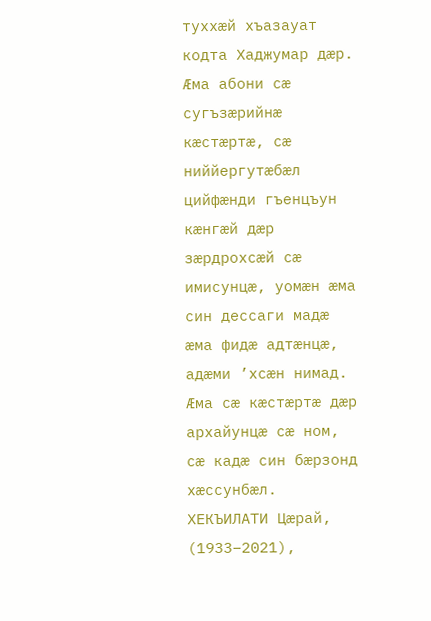туххæй хъазауат кодта Хаджумар дæр. Æма абони сæ сугъзæрийнæ кæстæртæ, сæ ниййергутæбæл цийфæнди гъенцъун кæнгæй дæр зæрдрохсæй сæ имисунцæ, уомæн æма син дессаги мадæ æма фидæ адтæнцæ, адæми ’хсæн нимад. Æма сæ кæстæртæ дæр архайунцæ сæ ном, сæ кадæ син бæрзонд хæссунбæл.
ХЕКЪИЛАТИ Цæрай, (1933–2021),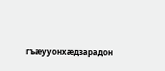гъæууонхæдзарадон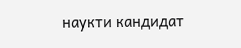наукти кандидат